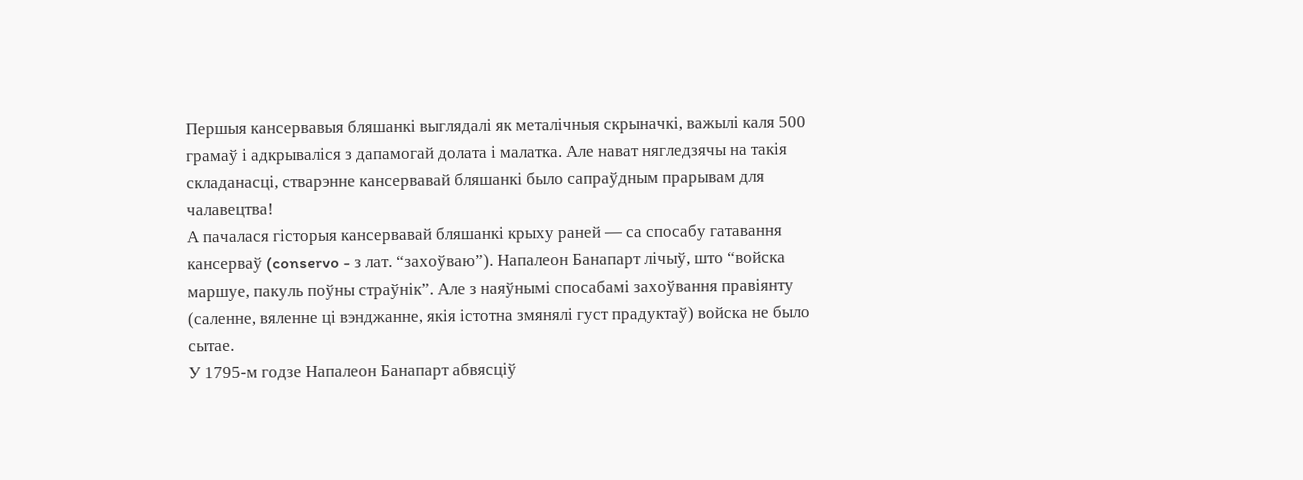Першыя кансервавыя бляшанкі выглядалі як металічныя скрыначкі, важылі каля 500 грамаў і адкрываліся з дапамогай долата і малатка. Але нават нягледзячы на такія складанасці, стварэнне кансервавай бляшанкі было сапраўдным прарывам для чалавецтва!
А пачалася гісторыя кансервавай бляшанкі крыху раней — са спосабу гатавання кансерваў (conservo - з лат. “захоўваю”). Напалеон Банапарт лічыў, што “войска маршуе, пакуль поўны страўнік”. Але з наяўнымі спосабамі захоўвання правіянту (саленне, вяленне ці вэнджанне, якія істотна змянялі густ прадуктаў) войска не было сытае.
У 1795-м годзе Напалеон Банапарт абвясціў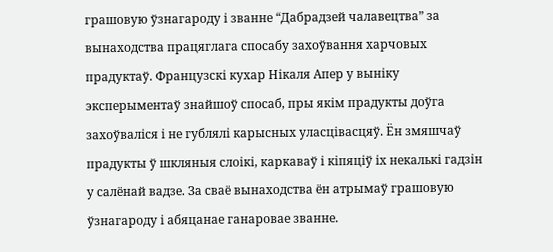грашовую ўзнагароду і званне “Дабрадзей чалавецтва” за вынаходства працяглага спосабу захоўвання харчовых прадуктаў. Французскі кухар Нікаля Апер у выніку эксперыментаў знайшоў спосаб, пры якім прадукты доўга захоўваліся і не гублялі карысных уласцівасцяў. Ён змяшчаў прадукты ў шкляныя слоікі, каркаваў і кіпяціў іх некалькі гадзін у салёнай вадзе. За сваё вынаходства ён атрымаў грашовую ўзнагароду і абяцанае ганаровае званне.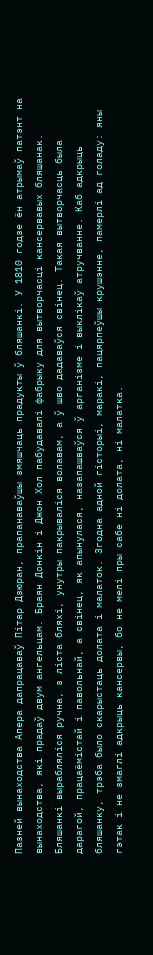Пазней вынаходства Апера дапрацаваў Пітар Дзюран, прапанаваўшы змяшчаць прадукты ў бляшанкі. У 1810 годзе ён атрымаў патэнт на вынаходства, які прадаў двум ангельцам. Браян Донкін і Джон Хол пабудавалі фабрыку для вытворчасці кансервавых бляшанак. Бляшанкі вырабляліся ручна, з ліста бляхі, унутры пакрываліся волавам, а ў шво дадаваўся свінец. Такая вытворчасць была дарагой, працаёмістай і павольнай, а свінец, як апынулася, назапашваўся ў арганізме і выклікаў атручванне. Каб адкрыць бляшанку, трэба было скарыстаць долата і малаток. Згодна адной гісторыі, маракі, пацярпеўшы крушэнне, памерлі ад голаду: яны гэтак і не змаглі адкрыць кансервы, бо не мелі пры сабе ні долата, ні малатка.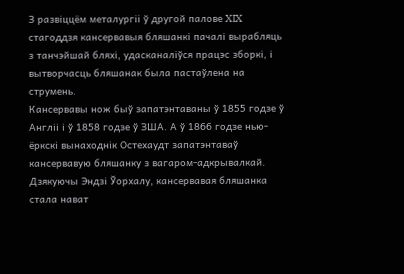З развіццём металургіі ў другой палове XIX стагоддзя кансервавыя бляшанкі пачалі вырабляць з танчэйшай бляхі, удасканаліўся працэс зборкі, і вытворчасць бляшанак была пастаўлена на струмень.
Кансервавы нож быў запатэнтаваны ў 1855 годзе ў Англіі і ў 1858 годзе ў ЗША. А ў 1866 годзе нью-ёркскі вынаходнік Остехаудт запатэнтаваў кансервавую бляшанку з вагаром-адкрывалкай.
Дзякуючы Эндзі Ўорхалу, кансервавая бляшанка стала нават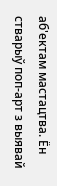аб'ектам мастацтва. Ён стварыў поп-арт з выявай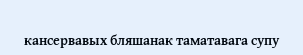кансервавых бляшанак таматавага супу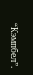“Кэмпбел”.